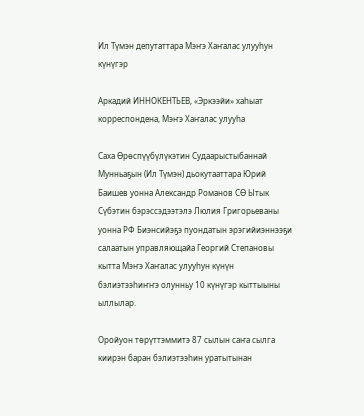Ил Түмэн депутаттара Мэҥэ Хаҥалас улууһун күнүгэр

Аркадий ИННОКЕНТЬЕВ, «Эркээйи» хаһыат корреспондена, Мэҥэ Хаҥалас улууһа

Саха Өрөспүүбүлүкэтин Судаарыстыбаннай Мунньаҕын (Ил Түмэн) дьокутааттара Юрий Баишев уонна Александр Романов СӨ Ытык Сүбэтин бэрэссэдээтэлэ Люлия Григорьеваны уонна РФ Биэнсийэҕэ пуондатын эрэгийиэннээҕи салаатын управляющайа Георгий Степановы кытта Мэҥэ Хаҥалас улууһун күнүн бэлиэтээһиҥҥэ олунньу 10 күнүгэр кыттыыны ыллылар.

Оройуон төрүттэммитэ 87 сылын саҥа сылга киирэн баран бэлиэтээһин уратытынан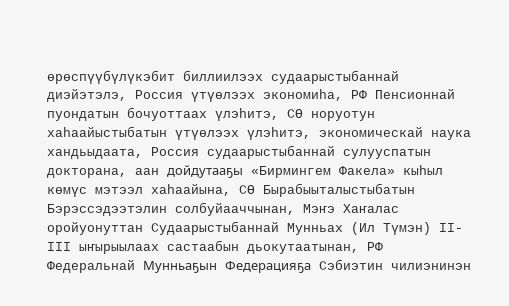өрөспүүбүлүкэбит биллиилээх судаарыстыбаннай диэйэтэлэ, Россия үтүөлээх экономиһа, РФ Пенсионнай пуондатын бочуоттаах үлэһитэ, СӨ норуотун хаһаайыстыбатын үтүөлээх үлэһитэ, экономическай наука хандьыдаата, Россия судаарыстыбаннай сулууспатын докторана, аан дойдутааҕы «Бирмингем Факела» кыһыл көмүс мэтээл хаһаайына, СӨ Бырабыыталыстыбатын Бэрэссэдээтэлин солбуйааччынан, Мэҥэ Хаҥалас оройуонуттан Судаарыстыбаннай Мунньах (Ил Түмэн) II-III ыҥырыылаах састаабын дьокутаатынан, РФ Федеральнай Мунньаҕын Федерацияҕа Сэбиэтин чилиэнинэн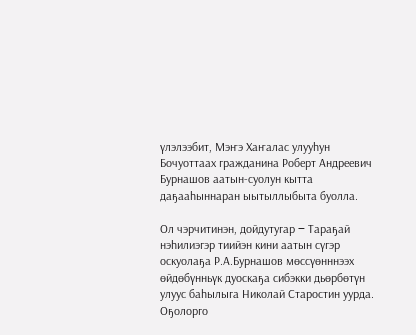үлэлээбит, Мэҥэ Хаҥалас улууһун Бочуоттаах гражданина Роберт Андреевич Бурнашов аатын-суолун кытта даҕааһыннаран ыытыллыбыта буолла.

Ол чэрчитинэн, дойдутугар ‒ Тараҕай нэһилиэгэр тиийэн кини аатын сүгэр оскуолаҕа Р.А.Бурнашов мөссүөнннээх өйдөбүнньүк дуоскаҕа сибэкки дьөрбөтүн улуус баһылыга Николай Старостин уурда. Оҕолорго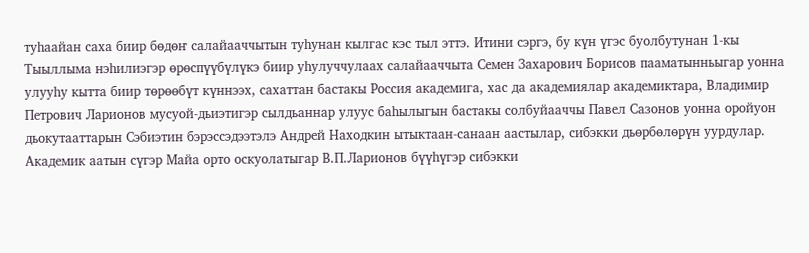туһаайан саха биир бөдөҥ салайааччытын туһунан кылгас кэс тыл эттэ. Итини сэргэ, бу күн үгэс буолбутунан 1-кы Тыыллыма нэһилиэгэр өрөспүүбүлүкэ биир уһулуччулаах салайааччыта Семен Захарович Борисов пааматынньыгар уонна улууһу кытта биир төрөөбүт күннээх, сахаттан бастакы Россия академига, хас да академиялар академиктара, Владимир Петрович Ларионов мусуой-дьиэтигэр сылдьаннар улуус баһылыгын бастакы солбуйааччы Павел Сазонов уонна оройуон дьокутааттарын Сэбиэтин бэрэссэдээтэлэ Андрей Находкин ытыктаан-санаан аастылар, сибэкки дьөрбөлөрүн уурдулар. Академик аатын сүгэр Майа орто оскуолатыгар В.П.Ларионов бүүһүгэр сибэкки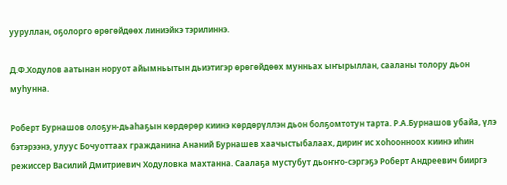ууруллан, оҕолорго өрөгөйдөөх линиэйкэ тэрилиннэ.

Д.Ф.Ходулов аатынан норуот айымньытын дьиэтигэр өрөгөйдөөх мунньах ыҥырыллан, сааланы толору дьон муһунна.

Роберт Бурнашов олоҕун-дьаһаҕын көрдөрөр киинэ көрдөрүллэн дьон болҕомтотун тарта. Р.А.Бурнашов убайа, үлэ бэтэрээнэ, улуус Бочуоттаах гражданина Ананий Бурнашев хаачыстыбалаах, дириҥ ис хоһоонноох киинэ иһин режиссер Василий Дмитриевич Ходуловка махтанна. Саалаҕа мустубут дьоҥҥо-сэргэҕэ Роберт Андреевич бииргэ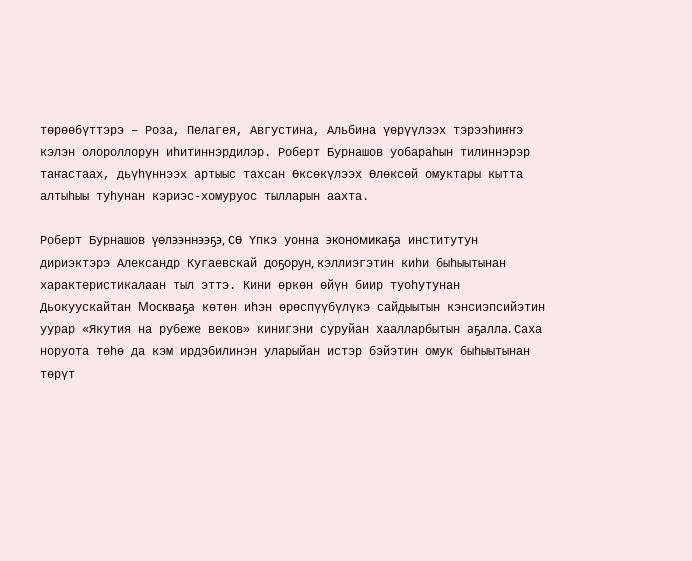төрөөбүттэрэ ‒ Роза, Пелагея, Августина, Альбина үөрүүлээх тэрээһиҥҥэ кэлэн олороллорун иһитиннэрдилэр. Роберт Бурнашов уобараһын тилиннэрэр таҥастаах, дьүһүннээх артыыс тахсан Өксөкүлээх Өлөксөй омуктары кытта алтыһыы туһунан кэриэс-хомуруос тылларын аахта.

Роберт Бурнашов үөлээннээҕэ, СӨ Үпкэ уонна экономикаҕа институтун дириэктэрэ Александр Кугаевскай доҕорун, кэллиэгэтин киһи быһыытынан характеристикалаан тыл эттэ. Кини өркөн өйүн биир туоһутунан Дьокуускайтан Москваҕа көтөн иһэн өрөспүүбүлүкэ сайдыытын кэнсиэпсийэтин уурар «Якутия на рубеже веков» кинигэни суруйан хаалларбытын аҕалла. Саха норуота төһө да кэм ирдэбилинэн уларыйан истэр бэйэтин омук быһыытынан төрүт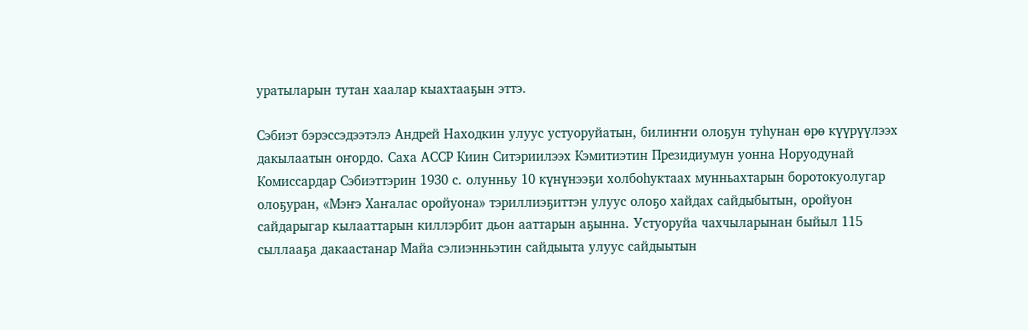уратыларын тутан хаалар кыахтааҕын эттэ.

Сэбиэт бэрэссэдээтэлэ Андрей Находкин улуус устуоруйатын, билиҥҥи олоҕун туһунан өрө күүрүүлээх дакылаатын оҥордо. Саха АССР Киин Ситэриилээх Кэмитиэтин Президиумун уонна Норуодунай Комиссардар Сэбиэттэрин 1930 с. олунньу 10 күнүнээҕи холбоһуктаах мунньахтарын боротокуолугар олоҕуран, «Мэҥэ Хаҥалас оройуона» тэриллиэҕиттэн улуус олоҕо хайдах сайдыбытын, оройуон сайдарыгар кылааттарын киллэрбит дьон ааттарын аҕынна. Устуоруйа чахчыларынан быйыл 115 сыллааҕа дакаастанар Майа сэлиэнньэтин сайдыыта улуус сайдыытын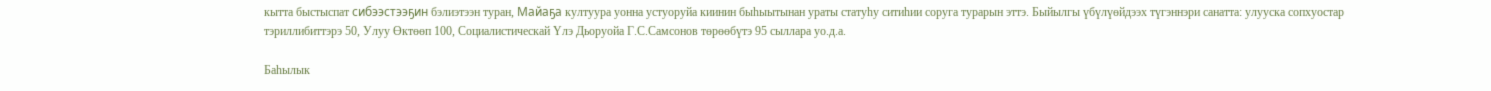кытта быстыспат сибээстээҕин бэлиэтээн туран, Майаҕа култуура уонна устуоруйа киинин быһыытынан ураты статуһу ситиһии соруга турарын эттэ. Быйылгы үбүлүөйдээх түгэннэри санатта: улууска сопхуостар тэриллибиттэрэ 50, Улуу Өктөөп 100, Социалистическай Үлэ Дьоруойа Г.С.Самсонов төрөөбүтэ 95 сыллара уо.д.а.

Баһылык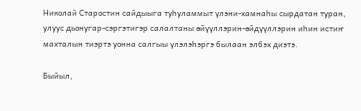Николай Старостин сайдыыга туһуламмыт үлэни-хамнаһы сырдатан туран, улуус дьонугар-сэргэтигэр салалтаны өйүүллэрин-өйдүүллэрин иһин истиҥ махталын тиэртэ уонна салгыы үлэлэһэргэ былаан элбэх диэтэ.

Быйыл,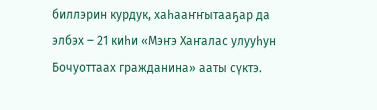биллэрин курдук, хаһааҥҥытааҕар да элбэх ‒ 21 киһи «Мэҥэ Хаҥалас улууһун Бочуоттаах гражданина» ааты сүктэ.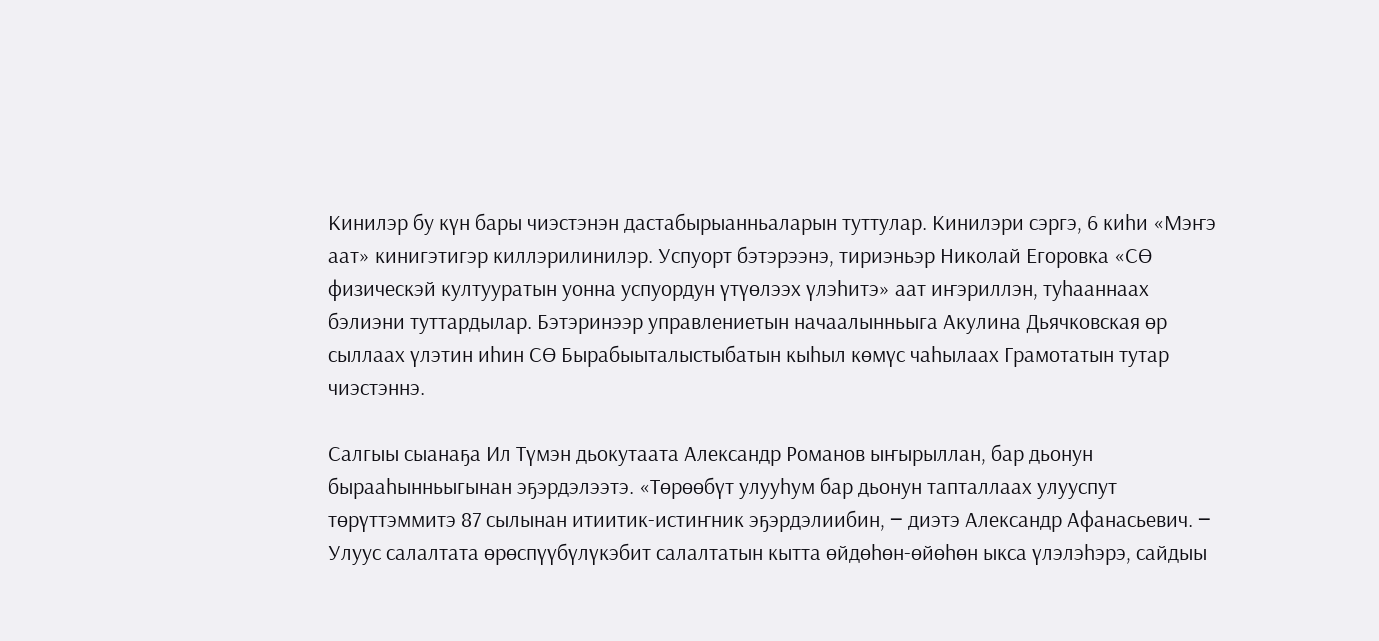Кинилэр бу күн бары чиэстэнэн дастабырыанньаларын туттулар. Кинилэри сэргэ, 6 киһи «Мэҥэ аат» кинигэтигэр киллэрилинилэр. Успуорт бэтэрээнэ, тириэньэр Николай Егоровка «СӨ физическэй култууратын уонна успуордун үтүөлээх үлэһитэ» аат иҥэриллэн, туһааннаах бэлиэни туттардылар. Бэтэринээр управлениетын начаалынньыга Акулина Дьячковская өр сыллаах үлэтин иһин СӨ Бырабыыталыстыбатын кыһыл көмүс чаһылаах Грамотатын тутар чиэстэннэ.

Салгыы сыанаҕа Ил Түмэн дьокутаата Александр Романов ыҥырыллан, бар дьонун бырааһынньыгынан эҕэрдэлээтэ. «Төрөөбүт улууһум бар дьонун тапталлаах улууспут төрүттэммитэ 87 сылынан итиитик-истиҥник эҕэрдэлиибин, ‒ диэтэ Александр Афанасьевич. ‒ Улуус салалтата өрөспүүбүлүкэбит салалтатын кытта өйдөһөн-өйөһөн ыкса үлэлэһэрэ, сайдыы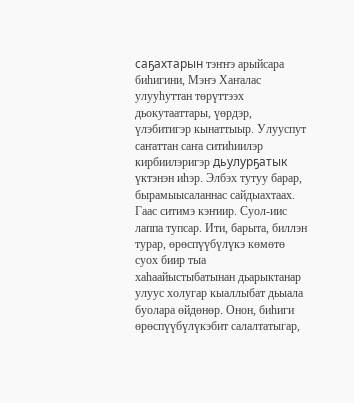саҕахтарын тэҥҥэ арыйсара биһигини, Мэҥэ Хаҥалас улууһуттан төрүттээх дьокутааттары, үөрдэр, үлэбитигэр кынаттыыр. Улууспут саҥаттан саҥа ситиһиилэр кирбиилэригэр дьулурҕатык үктэнэн иһэр. Элбэх тутуу барар, бырамыысаланнас сайдыахтаах. Гаас ситимэ кэҥиир. Суол-иис лаппа тупсар. Ити, барыта, биллэн турар, өрөспүүбүлүкэ көмөтө суох биир тыа хаһаайыстыбатынан дьарыктанар улуус холугар кыаллыбат дьыала буолара өйдөнөр. Онон, биһиги өрөспүүбүлүкэбит салалтатыгар,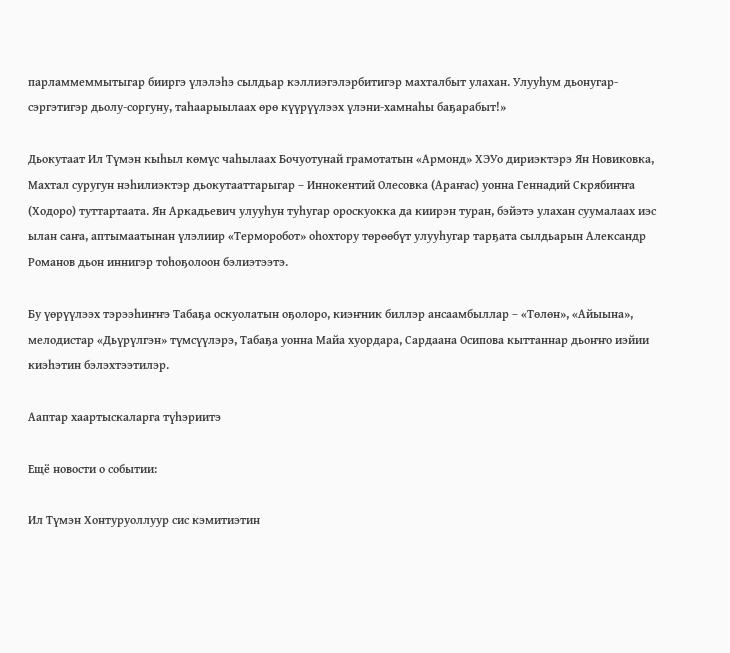парламмеммытыгар бииргэ үлэлэһэ сылдьар кэллиэгэлэрбитигэр махталбыт улахан. Улууһум дьонугар-сэргэтигэр дьолу-соргуну, таһаарыылаах өрө күүрүүлээх үлэни-хамнаһы баҕарабыт!»

Дьокутаат Ил Түмэн кыһыл көмүс чаһылаах Бочуотунай грамотатын «Армонд» ХЭУо дириэктэрэ Ян Новиковка, Махтал суругун нэһилиэктэр дьокутааттарыгар ‒ Иннокентий Олесовка (Араҥас) уонна Геннадий Скрябиҥҥа (Ходоро) туттартаата. Ян Аркадьевич улууһун туһугар ороскуокка да киирэн туран, бэйэтэ улахан суумалаах иэс ылан саҥа, аптымаатынан үлэлиир «Терморобот» оһохтору төрөөбүт улууһугар тарҕата сылдьарын Александр Романов дьон иннигэр тоһоҕолоон бэлиэтээтэ.

Бу үөрүүлээх тэрээһиҥҥэ Табаҕа оскуолатын оҕолоро, киэҥник биллэр ансаамбыллар ‒ «Төлөн», «Айыына», мелодистар «Дьүрүлгэн» түмсүүлэрэ, Табаҕа уонна Майа хуордара, Сардаана Осипова кыттаннар дьоҥҥо иэйии киэһэтин бэлэхтээтилэр.

Ааптар хаартыскаларга түһэриитэ

Ещё новости о событии:

Ил Түмэн Хонтуруоллуур сис кэмитиэтин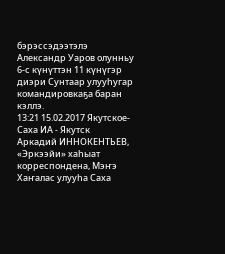бэрэссэдээтэлэ Александр Уаров олунньу 6-с күнүттэн 11 күнүгэр диэри Сунтаар улууһугар командировкаҕа баран кэллэ.
13:21 15.02.2017 Якутское-Cаха ИА - Якутск
Аркадий ИННОКЕНТЬЕВ, «Эркээйи» хаһыат корреспондена, Мэҥэ Хаҥалас улууһа Саха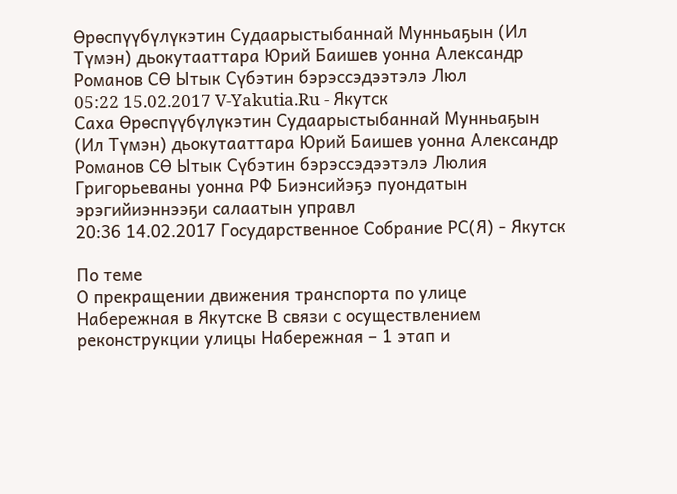Өрөспүүбүлүкэтин Судаарыстыбаннай Мунньаҕын (Ил Түмэн) дьокутааттара Юрий Баишев уонна Александр Романов СӨ Ытык Сүбэтин бэрэссэдээтэлэ Люл
05:22 15.02.2017 V-Yakutia.Ru - Якутск
Саха Өрөспүүбүлүкэтин Судаарыстыбаннай Мунньаҕын (Ил Түмэн) дьокутааттара Юрий Баишев уонна Александр Романов СӨ Ытык Сүбэтин бэрэссэдээтэлэ Люлия Григорьеваны уонна РФ Биэнсийэҕэ пуондатын эрэгийиэннээҕи салаатын управл
20:36 14.02.2017 Государственное Собрание РС(Я) - Якутск

По теме
О прекращении движения транспорта по улице Набережная в Якутске В связи с осуществлением реконструкции улицы Набережная – 1 этап и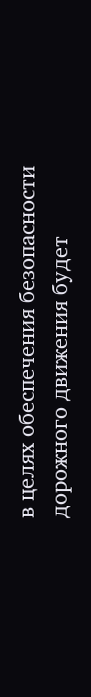в целях обеспечения безопасности дорожного движения будет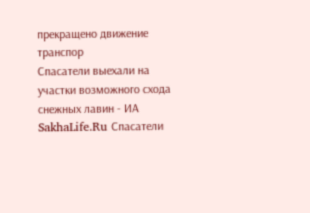прекращено движение транспор
Спасатели выехали на участки возможного схода снежных лавин - ИА SakhaLife.Ru Спасатели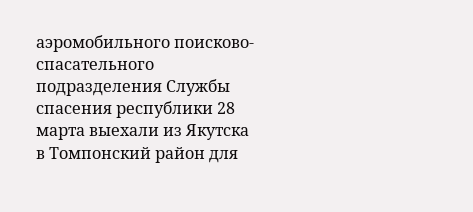аэромобильного поисково-спасательного подразделения Службы спасения республики 28 марта выехали из Якутска в Томпонский район для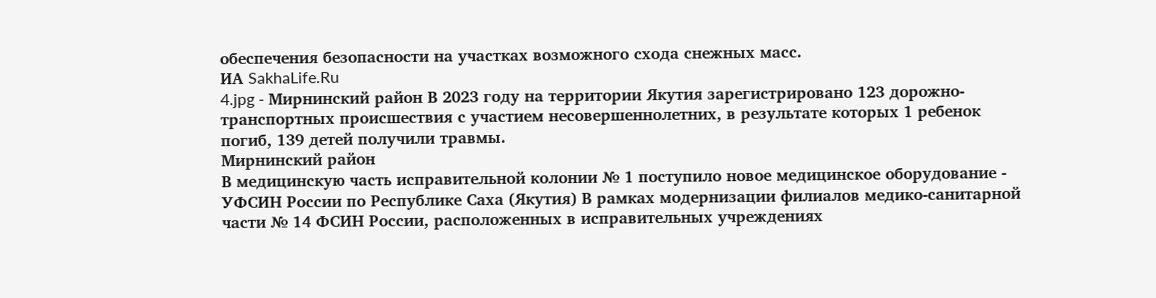обеспечения безопасности на участках возможного схода снежных масс.
ИА SakhaLife.Ru
4.jpg - Мирнинский район В 2023 году на территории Якутия зарегистрировано 123 дорожно-транспортных происшествия с участием несовершеннолетних, в результате которых 1 ребенок погиб, 139 детей получили травмы.
Мирнинский район
В медицинскую часть исправительной колонии № 1 поступило новое медицинское оборудование - УФСИН России по Республике Саха (Якутия) В рамках модернизации филиалов медико-санитарной части № 14 ФСИН России, расположенных в исправительных учреждениях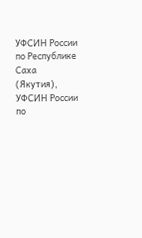УФСИН России по Республике Саха (Якутия),
УФСИН России по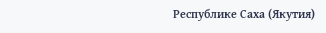Республике Саха (Якутия)